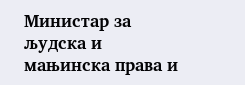Министар за људска и мањинска права и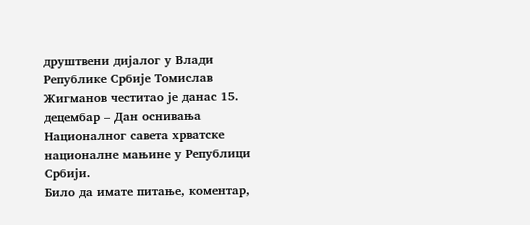друштвени дијалог у Влади Републике Србије Томислав Жигманов честитао је данас 15. децембар – Дан оснивања Националног савета хрватске националне мањине у Републици Србији.
Било да имате питање, коментар,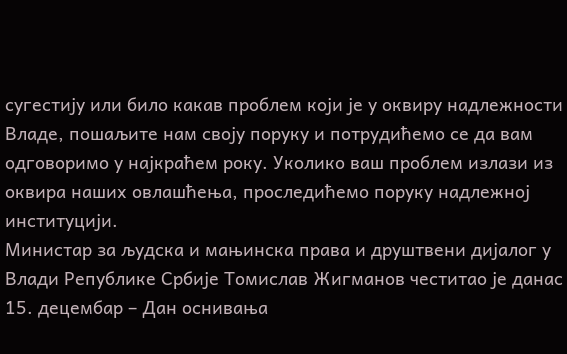сугестију или било какав проблем који је у оквиру надлежности Владе, пошаљите нам своју поруку и потрудићемо се да вам одговоримо у најкраћем року. Уколико ваш проблем излази из оквира наших овлашћења, проследићемо поруку надлежној институцији.
Министар за људска и мањинска права и друштвени дијалог у Влади Републике Србије Томислав Жигманов честитао је данас 15. децембар – Дан оснивања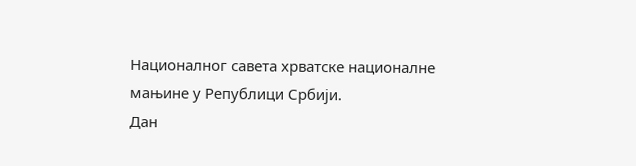Националног савета хрватске националне мањине у Републици Србији.
Дан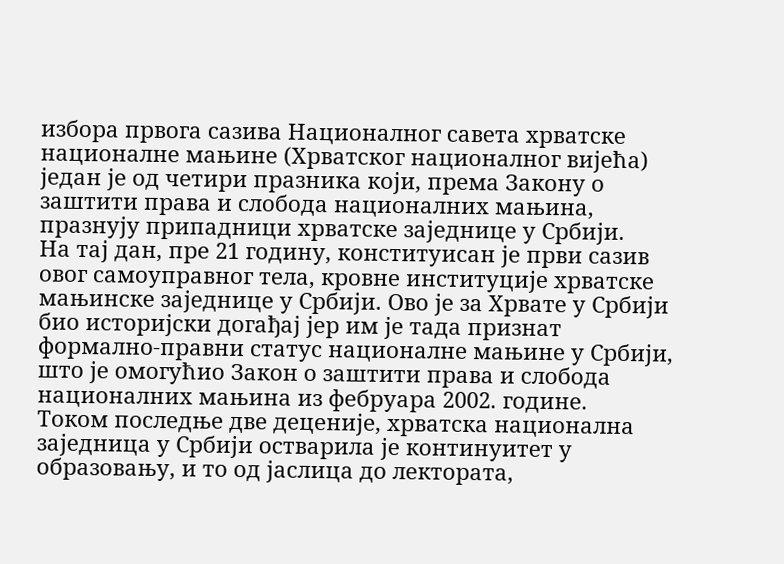избора првога сазива Националног савета хрватске националне мањине (Хрватског националног вијећа) један је од четири празника који, према Закону о заштити права и слобода националних мањина, празнују припадници хрватске заједнице у Србији.
На тај дан, пре 21 годину, конституисан је први сазив овог самоуправног тела, кровне институције хрватске мањинске заједнице у Србији. Ово је за Хрвате у Србији био историјски догађај јер им је тада признат формално-правни статус националне мањине у Србији, што је омогућио Закон о заштити права и слобода националних мањина из фебруара 2002. године.
Током последње две деценије, хрватска национална заједница у Србији остварила је континуитет у образовању, и то од јаслица до лектората,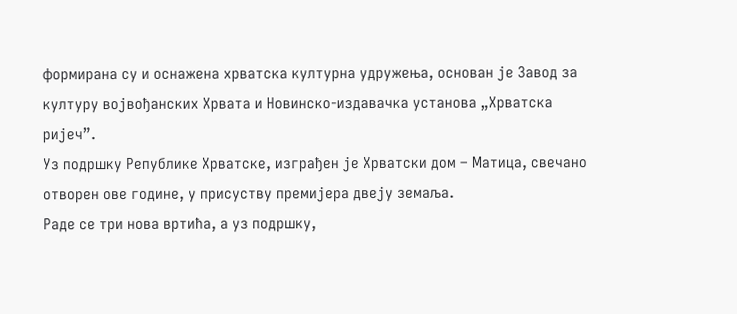формирана су и оснажена хрватска културна удружења, основан је Завод за културу војвођанских Хрвата и Новинско-издавачка установа „Хрватска ријеч”.
Уз подршку Републике Хрватске, изграђен је Хрватски дом – Матица, свечано отворен ове године, у присуству премијера двеју земаља.
Раде се три нова вртића, а уз подршку,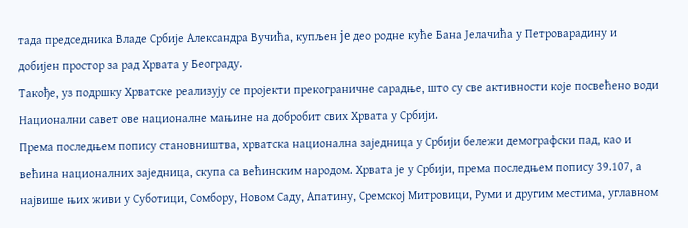тада председника Владе Србије Александра Вучића, купљен je део родне куће Бана Јелачића у Петроварадину и добиjен простор за рад Хрвата у Београду.
Такође, уз подршку Хрватске реализују се пројекти прекограничне сарадње, што су све активности које посвећено води Национални савет ове националне мањине на добробит свих Хрвата у Србији.
Према последњем попису становништва, хрватска национална заједница у Србији бележи демографски пад, као и већина националних заједница, скупа са већинским народом. Хрвата је у Србији, према последњем попису 39.107, а највише њих живи у Суботици, Сомбору, Новом Саду, Апатину, Сремској Митровици, Руми и другим местима, углавном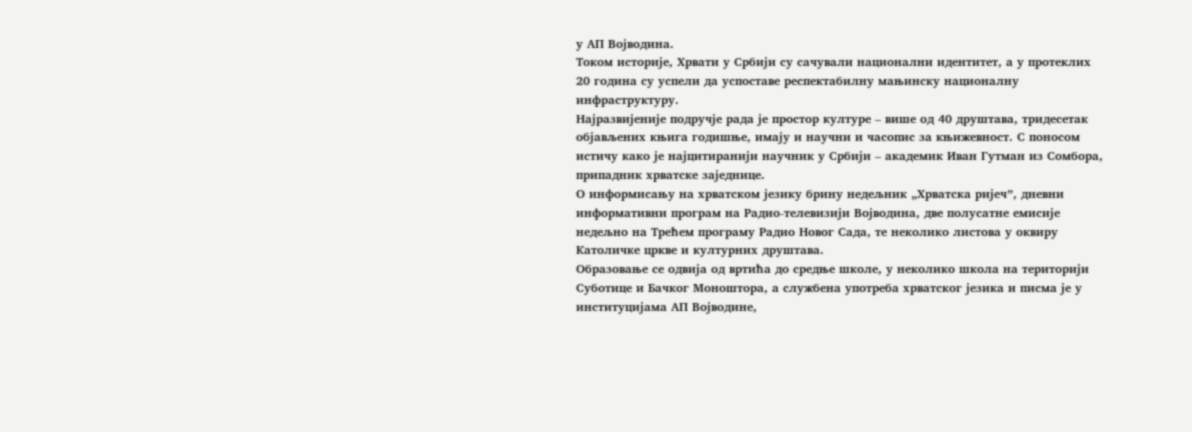у АП Војводина.
Током историје, Хрвати у Србији су сачували национални идентитет, а у протеклих 20 година су успели да успоставе респектабилну мањинску националну инфраструктуру.
Најразвијеније подручје рада је простор културе – више од 40 друштава, тридесетак објављених књига годишње, имају и научни и часопис за књижевност. С поносом истичу како је најцитиранији научник у Србији – академик Иван Гутман из Сомбора, припадник хрватске заједнице.
О информисању на хрватском језику брину недељник „Хрватска ријеч”, дневни информативни програм на Радио-телевизији Војводина, две полусатне емисије недељно на Трећем програму Радио Новог Сада, те неколико листова у оквиру Католичке цркве и културних друштава.
Образовање се одвија од вртића до средње школе, у неколико школа на територији Суботице и Бачког Моноштора, а службена употреба хрватског језика и писма је у институцијама АП Војводине,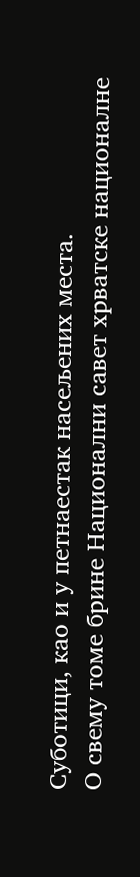Суботици, као и у петнаестак насељених места.
О свему томе брине Национални савет хрватске националне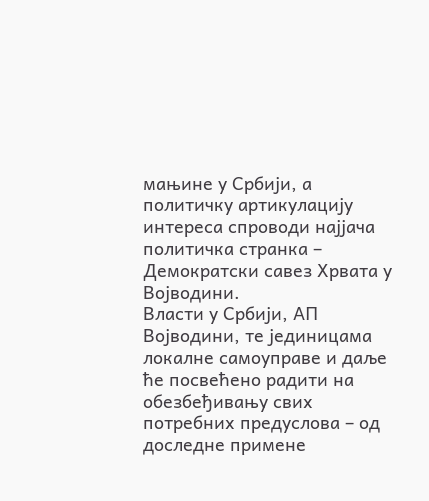мањине у Србији, а политичку артикулацију интереса спроводи најјача политичка странка – Демократски савез Хрвата у Војводини.
Власти у Србији, АП Војводини, те јединицама локалне самоуправе и даље ће посвећено радити на обезбеђивању свих потребних предуслова – од доследне примене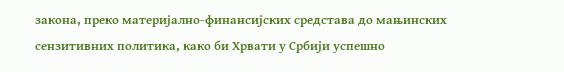закона, преко материјално-финансијских средстава до мањинских сензитивних политика, како би Хрвати у Србији успешно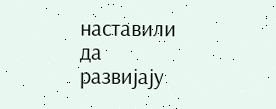наставили да развијају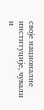своје националне институције, чували и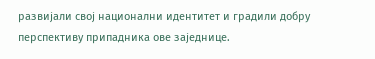развијали свој национални идентитет и градили добру перспективу припадника ове заједнице.